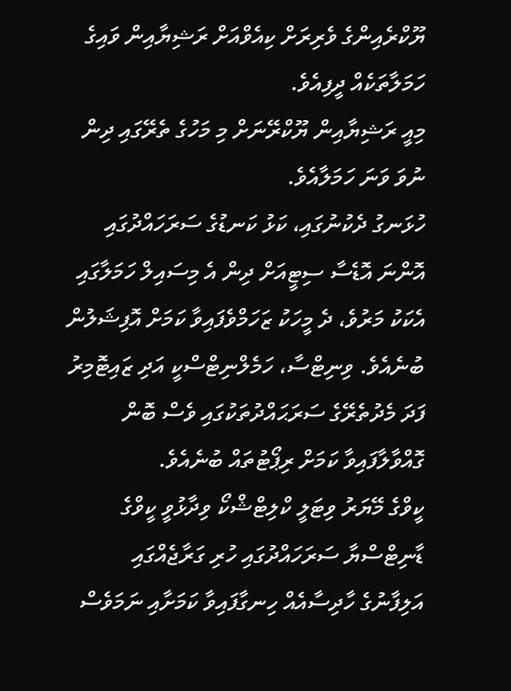ޔޫކްރެއިންގެ ވެރިރަށް ކިއެވްއަށް ރަޝިޔާއިން ވައިގެ ހަމަލާތަކެއް ދީފިއެވެ.
މިއީ ރަޝިޔާއިން ޔޫކްރޭނަށް މި މަހުގެ ތެރޭގައި ދިން ނުވަ ވަނަ ހަމަލާއެވެ.
ހުޅަނގު ދެކުނުގައި، ކަޅު ކަނޑުގެ ސަރަހައްދުގައި އޮންނަ އޮޑެސާ ސިޓީއަށް ދިން އެ މިސައިލް ހަމަލާގައި އެކަކު މަރުވެ، ދެ މީހަކު ޒަހަމްވެފައިވާ ކަމަށް އޮފިޝަލުން ބުނެއެވެ. ވިނިޓްސާ، ހަމެލްނިޓްސްކީ އަދި ޒައިޓޮމިރު ފަދަ މެދުތެރޭގެ ސަރަޙައްދުތަކުގައި ވެސް ބޮން ގޮއްވާލާފައިވާ ކަމަށް ރިޕޯޓުތައް ބުނެއެވެ.
ކީވްގެ މޭޔަރު ވިޓަލީ ކްލިޓްޝްކޯ ވިދާޅުވީ ކީވްގެ ޑާނިޓްސްޔާ ސަރަހައްދުގައި ހުރި ގަރާޖެއްގައި އަލިފާނުގެ ހާދިސާއެއް ހިނގާފައިވާ ކަމަށާއި ނަމަވެސް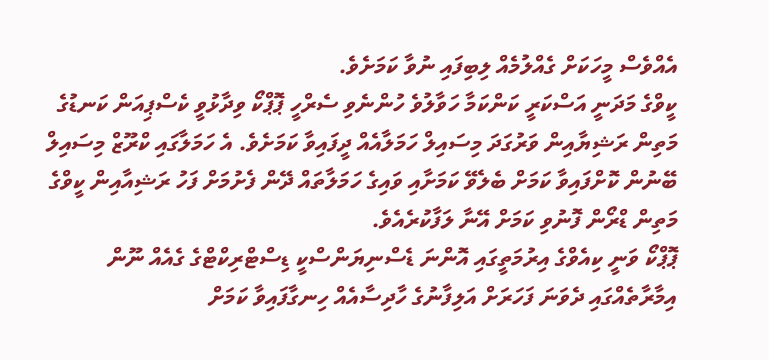އެއްވެސް މީހަކަށް ގެއްލުމެއް ލިބިފައި ނުވާ ކަމަށެވެ.
ކީވްގެ މަދަނީ އަސްކަރީ ކަންކަމާ ހަވާލުވެ ހުންނެވި ސެރްހީ ޕޮޕްކޯ ވިދާޅުވީ ކެސްޕިއަން ކަނޑުގެ މަތިން ރަޝިޔާއިން ވަރުގަދަ މިސައިލް ހަމަލާއެއް ދީފައިވާ ކަމަށެވެ. އެ ހަމަލާގައި ކްރޫޒް މިސައިލް ބޭނުން ކޮށްފައިވާ ކަމަށް ބެލެވޭ ކަމަށާއި ވައިގެ ހަމަލާތައް ދޭން ފެށުމަށް ފަހު ރަޝިއާއިން ކީވްގެ މަތިން ޑްރޯން ފޮނުވި ކަމަށް އޭނާ ލަފާކުރެއެވެ.
ޕޮޕްކޯ ވަނީ ކިއެވްގެ އިރުމަތީގައި އޮންނަ ޑެސްނިޔަންސްކީ ޑިސްޓްރިކްޓްގެ ގެއެއް ނޫން އިމާރާތެއްގައި ދެވަނަ ފަހަރަށް އަލިފާނުގެ ހާދިސާއެއް ހިނގާފައިވާ ކަމަށް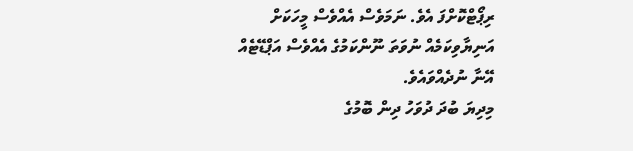ރިޕޯޓްކޮށްފަ އެވެ. ނަމަވެސް އެއްވެސް މީހަކަށް އަނިޔާވިކަމެއް ނުވަތަ ނޫންކަމުގެ އެއްވެސް އަޕްޑޭޓެއް އޭނާ ނުދެއްވައެވެ.
މިދިޔަ ބުދަ ދުވަހު ދިން ބޮމުގެ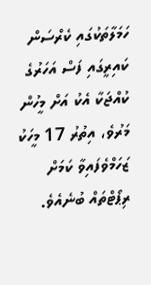ހަމަލާތަކުގައި ކެރްސަން ކައިރީގައި ފަސް އަހަރުގެ ކުއްޖަކާ އެކު އަށް މީހުން މަރުވެ، އިތުރު 17 މީހަކު ޒަހަމްވެފައިވާ ކަމަށް ރިޕޯޓްތައް ބުނެއެވެ.